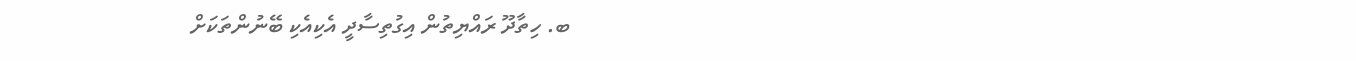ބ. ހިތާދޫ ރައްޔިތުން އިގުތިސާދީ އެކިއެކި ބޭނުންތަކަށް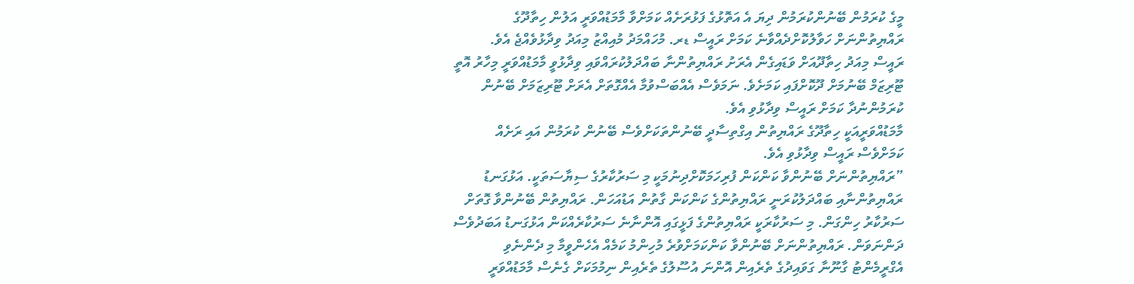މީގެ ކުރަމުން ބޭނުންކުރަމުން ދިޔަ އެ އަތޮޅުގެ ފަޅުރަށެއް ކަމަށްވާ މާމަޑުއްވަރީ އަލުން ހިތާދޫގެ ރައްޔިތުންނަށް ހަވާލުކޮށްދެއްވާނެ ކަމަށް ރައީސް ޑރ. މުހައްމަދު މުއިއްޒު މިއަދު ވިދާޅުވެއްޖެ އެވެ.
ރައީސް މިއަދު ހިތާދޫއަށް ވަޑައިގެން އެރަށު ރައްޔިތުންނާ ބައްދަލުކުރައްވައި ވިދާޅުވީ މާމަޑުއްވަރީ މިހާރު އޮތީ ޓޫރިޒަމް ބޭނުމަށް ދޫކޮށްފައި ކަމަށެވެ. ނަމަވެސް އެއްބަސްވުމާ އެއްގޮތަށް އެރަށް ޓޫރިޒަމަށް ބޭނުން ކުރަމުންނުދާ ކަމަށް ރައީސް ވިދާޅުވި އެވެ.
މާމަޑުއްވަރީއަކީ ހިތާދޫގެ ރައްޔިތުން އިގްތިސާދީ ބޭނުންތަކަށްވެސް ބޭނުން ކުރަމުން އައި ރަށެއް ކަމަށްވެސް ރައީސް ވިދާޅުވި އެވެ.
”ރައްޔިތުންނަށް ބޭނުންވާ ކަންކަން ފުރިހަމަކޮށްދިނުމަކީ މި ސަރުކާރުގެ ސިޔާސަތަކީ. އަޅުގަނޑު ރައްޔިތުންނާއި ބައްދަލުކުރަނީ ރައްޔިތުންގެ ކަންކަން ގާތުން އަޑުއަހަން. ރައްޔިތުން ބޭނުންވާ ގޮތަށް ސަރުކާރު ހިންގަން. މި ސަރުކާރަކީ ރައްޔިތުންގެ ފަޅީގައި އޮންނާނެ ސަރުކާރެއްކަން އަޅުގަނޑު އަބަދުވެސް ދަންނަވަން. ރައްޔިތުންނަށް ބޭނުންވާ ކަންކަމަށްވުރެ މުހިންމު ކަމެއް އެހެންވީމާ މި ދެންނެވި އެގްރީމެންޓު ގާނޫނާ ގަވައިދުގެ ތެރެއިން އޮންނަ އުސޫލުގެ ތެރެއިން ނިމުމަކަށް ގެނެސް މާމަޑުއްވަރީ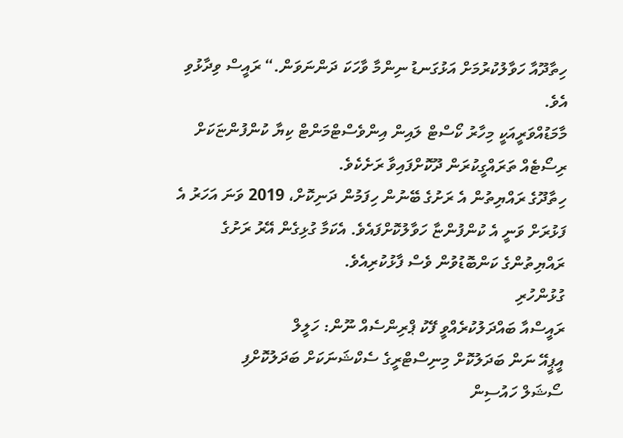ހިތާދޫއާ ހަވާލުކުރުމަށް އަޅުގަނޑު ނިންމާ ވާހަކަ ދަންނަވަން.“ ރައީސް ވިދާޅުވި އެވެ.
މާމަޑުއްވަރީއަކީ މިހާރު ކޯސްޓް ލައިން އިންވެސްޓްމަންޓް ކިޔާ ކުންފުންޏަކަށް ރިސޯޓެއް ތަރައްގީކުރަން ދޫކޮށްފައިވާ ރަށެކެވެ.
ހިތާދޫގެ ރައްޔިތުން އެ ރަށުގެ ބޭނުން ހިފަމުން ދަނިކޮށް، 2019 ވަނަ އަހަރު އެ ފަޅުރަށް ވަނީ އެ ކުންފުންޏާ ހަވާލުކޮށްފައެވެ. އެކަމާ ގުޅިގެން އޭރު ރަށުގެ ރައްޔިތުންގެ ކަންބޮޑުވުން ވެސް ފާޅުކުރިއެވެ.
ގުޅުންހުރި
ރައީސްއާ ބައްދަލުކުރެއްވީ ފޭކު ޕްރިންސެއް ނޫން: ހަލީލް
އީޕީއޭ ނަން ބަދަލުކޮށް މިނިސްޓްރީގެ ސެކްޝަނަކަށް ބަދަލުކޮށްފި
ސޯޝަލް ހައުސިން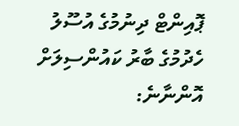ޕޮއިންޓް ދިނުމުގެ އުސޫލު ހެދުމުގެ ބާރު ކައުންސިލަށް އޮންނާނެ: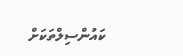ކައުންސިލްތަކަށް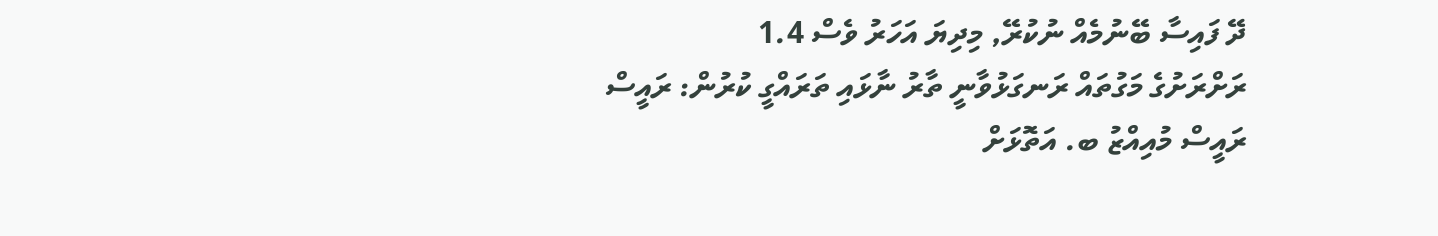ދޭ ފައިސާ ބޭނުމެއް ނުކުރޭ, މިދިޔަ އަހަރު ވެސް 1.4
ރަށްރަށުގެ މަގުތައް ރަނގަޅުވާނީ ތާރު ނާޅައި ތަރައްގީ ކުރުން: ރައީސް
ރައީސް މުއިއްޒު ބ. އަތޮޅަށް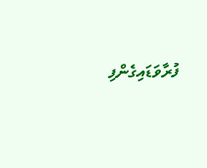ފުރާވަޑައިގެންފި